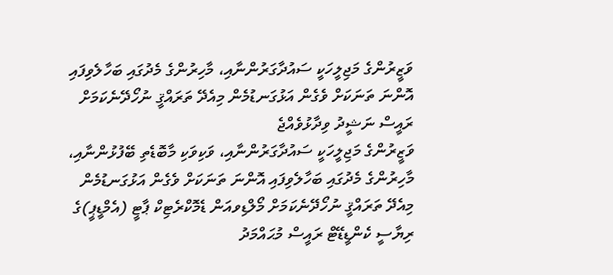ވަޒީރުންގެ މަޖިލީހަކީ ސައުދާގަރުންނާއި، މާހިރުންގެ މެދުގައި ބަހާލެވިފައި އޮންނަ ތަނަކަށް ވެގެން އަޅުގަނޑުމެން މިއެދޭ ތަރައްޤީ ނުހޯދޭނެކަމަށް ރައީސް ނަޝީދު ވިދާޅުވެއްޖެ
ވަޒީރުންގެ މަޖިލީހަކީ ސައުދާގަރުންނާއި، ވަކިވަކި މާބޮޑެތި ބޭފުޅުންނާއި، މާހިރުންގެ މެދުގައި ބަހާލެވިފައި އޮންނަ ތަނަކަށް ވެގެން އަޅުގަނޑުމެން މިއެދޭ ތަރައްޤީ ނުހޯދޭނެކަމަށް މޯލްޑިވއަން ޑެމޮކްރެޓިކް ޕާޓީ (އެމްޑީޕީ)ގެ ރިޔާސީ ކެންޑީޑޭޓް ރައީސް މުޙައްމަދު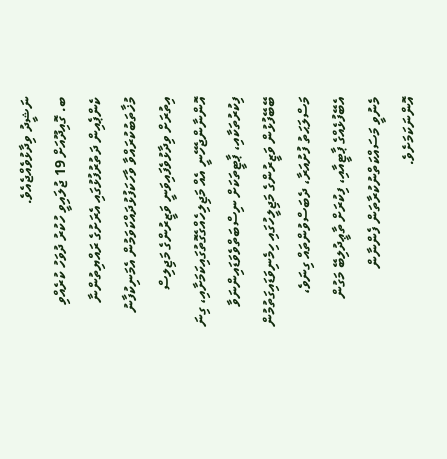ނަޝީދު ވިދާޅުވެއްޖެއެވެ.
ބ. ގޮއިދޫއަށް 19 ޖުލައިވީ ހުކުރު ދުވަހު ކުރެއްވި ކެންޕެއިން ދަތުރުފުޅުގައި އެރަށުގެ ރައްޔިތުންނާ މުޚާތަބުކުރައްވާ ވާހަކަފުޅުދައްކަވަމުން އެމަނިކުފާނު އިތުރަށް ވިދާޅުވެފައިވަނީ ވަޒީރުންގެ މަޖިލިސް އޮންނާންޖެހޭނީ އެއް މަޖިލިހެއްގެގޮތުގައިކަމަށާއި، ގިނަ ފިކުރުތަކާއި، ޕާޓީތަކަށް ނިސްބަތްވެވަޑައިންނަވާ ބޭބޭފުޅުން ވަޒީރުންގެ މަޖިލީހުގައި ހިމެނިވަޑައިގަތުމުން މަސްލަޙަތު ފުށުއަރާ، ދެބަސްވުންތައް ގިނަވެ، އެބޭފުޅެއްގެ ޕާޓީއާއި، ފިކުރަށް ތާޢީދުލިބޭ މަގުން މެނުވީ މަސައްކަތްނުކުރާތަން ފެންނާން އޮންނަކަމަށެވެ.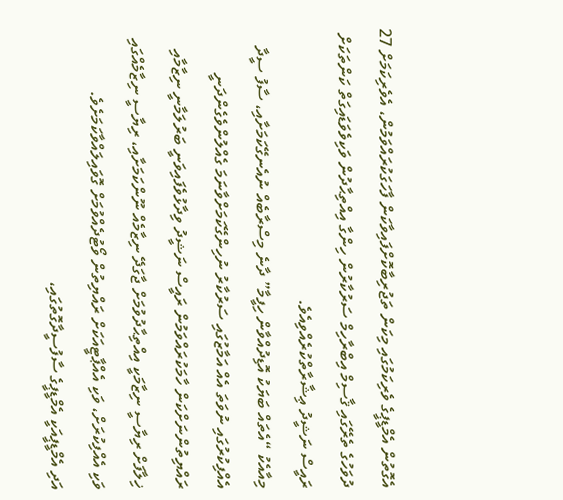އެގޮތުން އެމްޑީޕީގެ ވެރިކަމުގައި މިކަން ތަޖުރިބާކޮށްފައިވާކަން ފާހަގަކުރައްވަމުން، އެވެރިކަމަށް 27 ދުވަހުގެ ތެރޭގައި ޤާސިމް އިބްރާހިމް ސަރުކާރުން ހިންގާ އިއްތިޙާދުން ވަކިވެވަޑައިގަތް ކަންތަކަށް ރައީސް ނަޝީދު ޢިޝާރާތްކުރެއްވިއެވެ.
މިއާއެކު “އެތައް ބަޔަކު އޮޑިދުއްވާން ހިފީމާ” ދާނެ މިސްރާބެއް ނުއެނގޭކަމަށާއި، ސާފު ސީދާ އެއްފިކުރުގައި ނުވަތަ އެއް އަމާޒުގައި ސަރުކާރު ނުހިންގޭކަމަށްވާނަމަ ގެއްލުންވެގެންދަނީ ރައްޔިތުންނަށްކަން ހާމަކުރައްވަމުން ރައީސް ނަޝީދު ވިދާޅުވެފައިވަނީ ބަރުލަމާނީ ނިޒާމާއި ޚިލާފަށް ރިޔާސީ ނިޒާމަކީ އިއްތިޙާދުވުމަށް ޖާގަދޭ ނިޒާމެއް ނޫންކަމަށާއި، ރިޔާސީ ނިޒާމެއްގައި ވަކި އެއްފިކުރަށް، ވަކި އެއްޕާޓީއަކަށް ރައްޔިތުން ވޯޓުދެއްވުމަށް ގޮވައިލައްވާކަމަށެވެ.
އަދި އެމްޑީޕީއަކީ އެމްޑީޕީގެ ސާފުސީދާގޮތުގައި،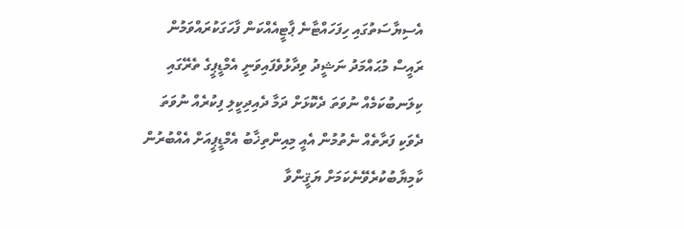އެސިޔާސަތުގައި ހިފަހައްޓާނެ ޕާޓީއެއްކަން ފާހަގަކުރައްވަމުން ރައީސް މުޙައްމަދު ނަޝީދު ވިދާޅުވެފައިވަނީ އެމްޑީޕީގެ ތެރޭގައި ކިލަނބުކަމެއް ނުވަތަ ދެކޮޅަށް ދަމާ ދެއިދިކީލި ފިކުރެއް ނުވަތަ ދެވަކި ފަރާތެއް ނެތުމުން އެއީ މިއިންތިޚާބު އެމްޑީޕީއަށް އެއްބުރުން ކާމިޔާބުކުރެވޭނެކަމަށް ޔަޤީންވާ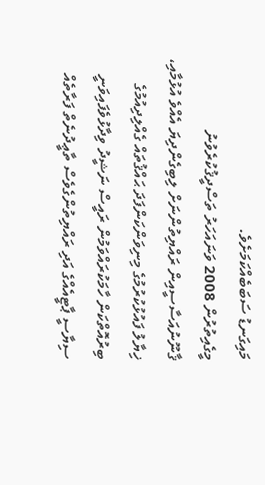މައިގަނޑު ސަބަބެއްކަމަށެވެ.
މީގެއިތުރުން 2008 ވަނައަހަރު ތަސްދީޤުކުރެވުނު ޤާނޫނުއަސާސީއިން ރައްޔިތުންނަށް ލިބިގެންދިޔަ އެއްވެ އުޅުމާއި، ޚިޔާލު ފައުޅުކުރުމުގެ މިނިވަންކަންފަދަ ޙައްޤުތައް ގެއްލިދިއުމުގެ ބިރުއޮތްކަން ހާމަކުރައްވަމުން ރައީސް ނަޝީދު ވިދާޅުވެފައިވަނީ ސިޔާސީ ޕާޓީއެއްގެ އަދި ރައްޔިތުންގެވެސް ތާޢީދުނެތް ފަރާތެއް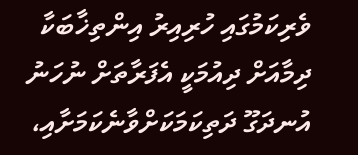ވެރިކަމުގައި ހުރިއިރު އިންތިޚާބަކާ ދިމާއަށް ދިއުމަކީ އެފަރާތަށް ނުހަނު އުނދަގޫ ދަތިކަމަކަށްވާނެކަމަށާއި،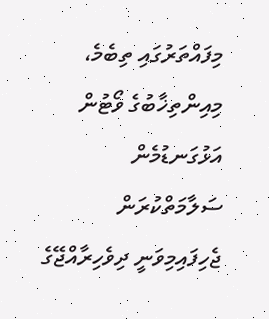މިފައްތަރުގައި ތިބެމެ، މިއިންތިޚާބުގެ ވޯޓުން އަޅުގަނޑުމެން ސަލާމަތްކުރަން ޖެހިފައިމިވަނީ ދިވެހިރާއްޖޭގެ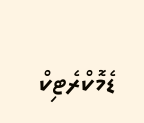ޑެމޮކްރެޓިކް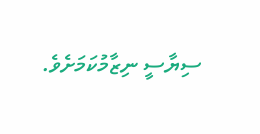ސިޔާސީ ނިޒާމުކަމަށެވެ.